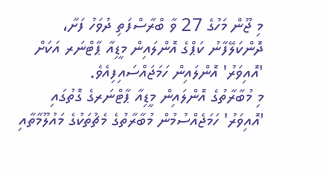މި ޖޫން މަހުގެ 27 ވާ ބްރާސްފަތި ދުވަހު ފަށާ، ދޮންކަލޭފާނު ކަޕްގެ އޮންލައިން މީޑިއާ ޕާޓްނަރ އަކަށް 'އޮއިވަރު' އޮންލައިން ހަމަޖައްސައިފިއެވެ.
މި މުބާރާތުގެ އޮންލައިން މީޑިއާ ޕާޓްނަރގެ ގޮތުގައި 'އޮއިވަރު' ހަމަޖެއްސުމުން މުބާރާތުގެ މެޗުތަކުގެ މައުލޫމާތާއި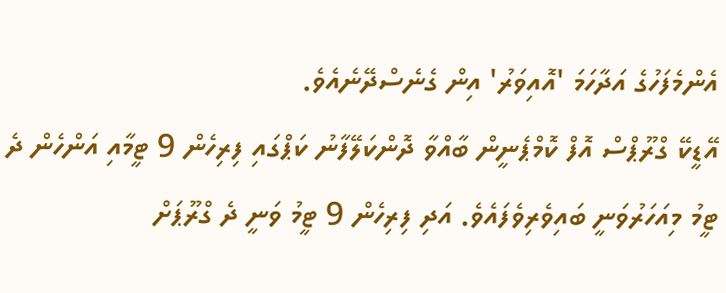އެންމެފަހުގެ އަދާހަމަ 'އޮއިވަރު' އިން ގެނެސްދޭނެއެވެ.
އޭޑީކޭ ގްރޫޕްސް އޮފް ކޮމްޕެނީން ބާއްވާ ދޮންކަލޭފާނު ކަޕްގައި ފިރިހެން 9 ޓީމާއި އަންހެން ދެ ޓީމު މިއަހަރުވަނީ ބައިވެރިވެފައެވެ. އަދި ފިރިހެން 9 ޓީމު ވަނީ ދެ ގްރޫޕަށް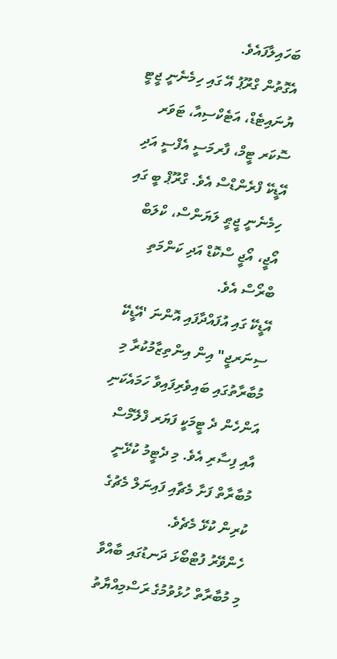ބަހައިލާފައެވެ.
އެގޮތުން ގްރޫޕު އޭ ގައި ހިމެނެނީ ޖީޓީ ޔުނައިޓެޑް، އަޓެކްސިއާ، ޓަވަރ ސޮކަރ ޓީމް، ފާރމަސީ އެފްސީ އަދި އޭޑީކޭ ފްރެންޑްސް އެވެ. ގްރޫޕް ބީ ގައި ހިމެނެނީ ޖީޠީ ލަޔަންސް، ކްލަބް އޯޖީ، އޯޖީ ސްކޮޑް އަދި ކަންމަތި ބްރޯސް އެވެ.
އޭޑީކޭ ގައި އުފައްދާފައި އޮންނަ 'އޭޑީކޭ ސިނަރޖީ" އިން އިންތިޒާމުކުރާ މި މުބާރާތުގައި ބައިވެރިފައިވާ ހަމައެކަނި އަންހެން ދެ ޓީމަކީ ފަޔަރ ފްލޭމްސް އާއި ފިސާރި އެވެ. މި ދެޓީމު ކުޅޭނީ މުބާރާތް ފަށާ މެޗާއި ފައިނަލް މެޗުގެ ކުރިން ކުޅޭ މެޗެވެ.
ހެންވޭރު ފުޓްބޯޅަ ދަނޑުގައި ބާއްވާ މި މުބާރާތް ހުޅުވުމުގެ ރަސްމިއްޔާތު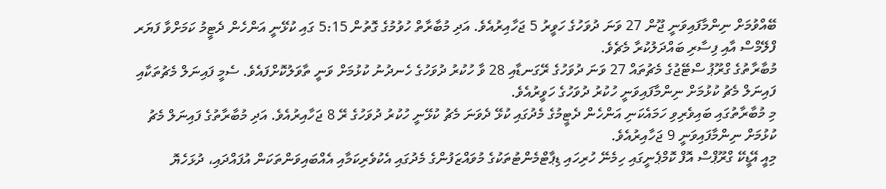ބޭއްވުމަށް ނިންމާފައިވަނީ ޖޫން 27 ވަނަ ދުވަހުގެ ހަވީރު 5 ޖަހާއިރުއެވެ. އަދި މުބާރާތް ހުވުމުގެ ގޮތުން 5:15 ގައި ކުޅޭނީ އަންހެން ދެޓީމު ކަމަށްވާ ފަޔަރ ފްލޭމްސް އާއި ފިސާރި ބައްދަލުކުރާ މެޗެވެ.
މުބާރާތުގެ ގްރޫޕު ސްޓޭޖުގެ މެޗުތައް 27 ވަނަ ދުވަހުގެ ރޭގަނޑާއި 28 ވާ ހުކުރު ދުވަހުގެ ހެނދުނު ކުޅުމަށް ވަނީ ތާވަލުކޮށްފައެވެ. ސެމީ ފައިނަލް މެޗުތަކާއި ފައިނަލް މެޗު ކުޅުމަށް ނިންމާފައިވަނީ ހުކުރު ދުވަހުގެ ހަވީރުއެވެ.
މި މުބާރާތުގައި ބައިވެރިވި ހަމައެކަނި އަންހެން ދެޓީމުގެ މެދުގައި ކުޅޭ ދެވަނަ މެޗު ކުޅޭނީ ހުކުރު ދުވަހުގެ ރޭ 8 ޖަހާއިރުއެވެ. އަދި މުބާރާތުގެ ފައިނަލް މެޗު ކުޅުމަށް ނިންމާފައިވަނީ 9 ޖަހާއިރުއެވެ.
މިއީ އޭޑީކޭ ގްރޫޕްސް އޮފް ކޮމްޕެނީގައި ހިމެނޭ ހުރިހައި ޑިޕާޓްމެންޓުތަކުގެ މުވައްޒަފުންގެ މެދުގައި އެކުވެރިކަމާއި އެއްބައިވަންތަކަން އުފައްދައި، ދުޅަހެޔޮ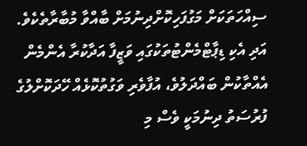ސިއްހަތަކަށް މަގުފަހިކޮށްދިނުމަށް ބާއްވާ މުބާރާތެކެވެ. އަދި އެކި ޑިޕާޓްމެންޓުތަކުގައި ވަޒީފާ އަދާކުރާ އެންމެން އެއްތާކުން ބައްދަލުވެ، އުފާވެރި ވަގުތުކޮޅެއް ހޭދަކޮށްލުގެ ފުރުސަތު ދިނުމަކީ ވެސް މި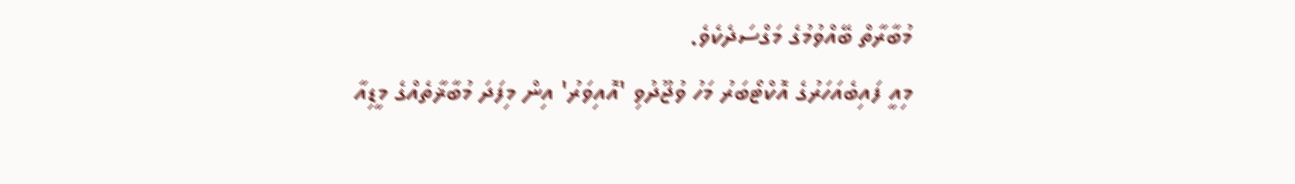މުބާރާތް ބޭއްވުމުގެ މަގްސަދެކެވެ.
މިއީ ފައިބެއަހަރުގެ އޮކްޓޯބަރު މަހު ވުޖޫދުވި 'އޮއިވަރު' އިން މިފަދަ މުބާޜާތެއްގެ މީޑިއާ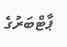ޕާޓްބަރުގެ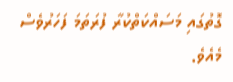ގޮތުގައި މަސައްކަތްކުރާ ފުރަތަމަ ފަހަރުވެސް މެއެވެ.